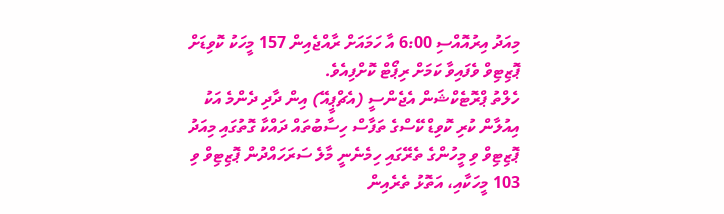މިއަދު އިރުއޮއްސި 6:00 އާ ހަމައަށް ރާއްޖެއިން 157 މީހަކު ކޮވިޑަށް ޕޮޒިޓިވް ވެފައިވާ ކަމަށް ރިޕޯޓް ކޮށްފިއެވެ.
ހެލްތު ޕްރޮޓެކްޝަން އެޖެންސީ (އެޗްޕީއޭ) އިން ދާދި ދެންމެ އަކު އިއުލާން ކުރި ކޮވިޑް ކޭސްގެ ތަފާސް ހިސާބުތައް ދައްކާ ގޮތުގައި މިއަދު ޕޮޒިޓިވް ވި މީހުންގެ ތެރޭގައި ހިމެނެނީ މާލެ ސަރަހައްދުން ޕޮޒިޓިވް ވި 103 މީހަކާއި، އަތޮޅު ތެރެއިން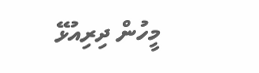މީހުން ދިރިއުޅޭ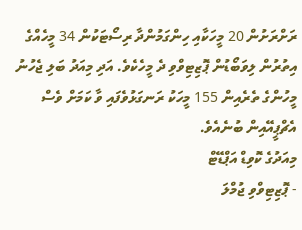ރަށްރަށުން 20 މީހަކާއި ހިންގަމުންދާ ރިސޯޓަކުން 34 މީހެއްގެ އިތުރުން ލިވަބޯޑުން ޕޮޒިޓިވްވި ދެ މީހެކެވެ. އަދި މިއަދު ބަލި ޖެހުނު މީހުންގެ ތެރެއިން 155 މީހަކު ރަނގަޅުވެފައި ވާ ކަމަށް ވެސް އެޗްޕީއޭއިން ބުނެއެވެ.
މިއަދުގެ ކޮވިޑް އަޕްޑޭޓް
- ޕޮޒިޓިވްވި ޖުމްލަ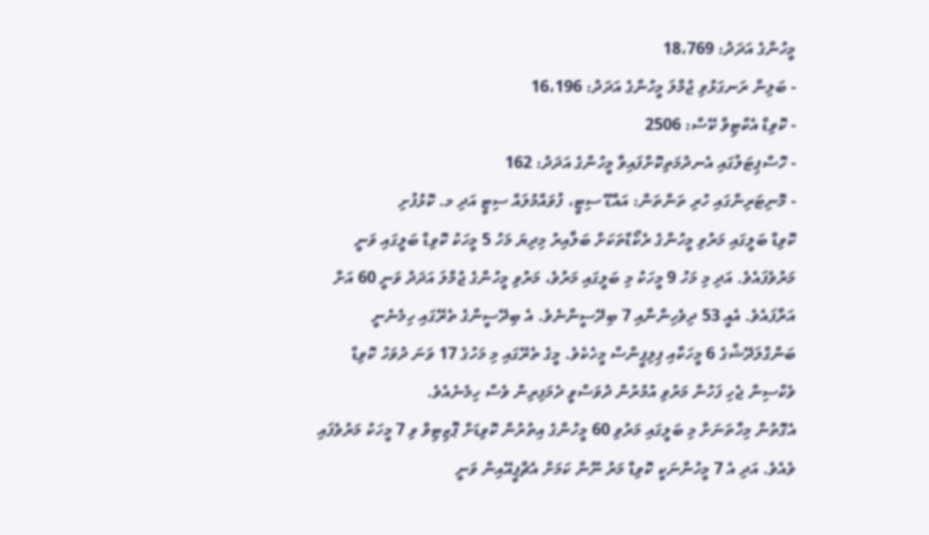މީހުންގެ އަދަދު: 18،769
- ބަލިން ރަނގަޅުވި ޖުމްލަ މީހުންގެ އަދަދު: 16،196
- ކޮވިޑް އެކްޓިވް ކޭސް: 2506
- ހޮސްޕިޓަލުގައި އެނދުމަތިކޮށްފައިވާ މީހުންގެ އަދަދު: 162
- މޮނިޓަރިންގައި ހުރި ތަންތަން: އައްޑޫ ސިޓީ، ފުވައްމުލައް ސިޓީ އަދި މ. ކޮޅުފުށި
ކޮވިޑް ބަލީގައި މަރުވި މީހުންގެ ރެކޯޑްތަކަށް ބަލާއިރު މިދިޔަ މަހު 5 މީހަކު ކޮވިޑް ބަލީގައި ވަނީ މަރުވެފައެވެ. އަދި މި މަހު 9 މީހަކު މި ބަލީގައި މަރުވެ، މަރުވި މީހުންގެ ޖުމްލަ އަދަދު ވަނީ 60 އަށް އަރާފައެވެ. އެއީ 53 ދިވެހިންނާއި 7 ބިދޭސީންނެވެ. އެ ބިދޭސީންގެ ތެރޭގައި ހިމެނެނީ ބަންގްލަދޭޝްގެ 6 މީހަކާއި ޕިލިޕީންސް މީހެކެވެ. މީގެ ތެރޭގައި މި މަހުގެ 17 ވަނަ ދުވަހު ކޮވިޑް ވެކްސިން ޖެހި ފަހުން މަރުވި އުމުރުން ދުވަސްވީ ދެމަފިރިން ވެސް ހިމެނެއެވެ.
އެގޮތުން މިހާތަނަށް މި ބަލީގައި މަރުވި 60 މީހުންގެ އިތުރުން ކޮވިޑަށް ޕޮޒިޓިވް ވި 7 މީހަކު މަރުވެފައި ވެއެވެ. އަދި އެ 7 މީހުންނަކީ ކޮވިޑް މަރު ނޫން ކަމަށް އެޗްޕީއޭއިން ވަނީ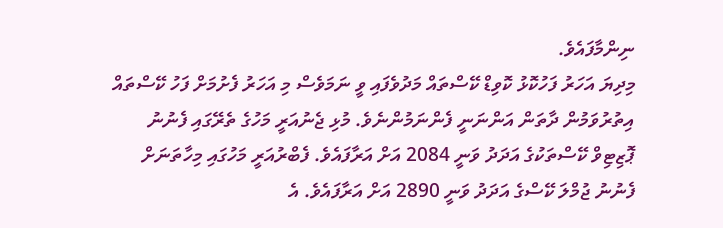ނިންމާފައެވެ.
މިދިޔަ އަހަރު ފަހުކޮޅު ކޮވިޑް ކޭސްތައް މަދުވެފައި ވީ ނަމަވެސް މި އަހަރު ފެށުމަށް ފަހު ކޭސްތައް އިތުރުވަމުން ދާތަން އަންނަނީ ފެންނަމުންނެވެ. މުޅި ޖެނުއަރީ މަހުގެ ތެރޭގައި ފެނުނު ޕޮޒިޓިވް ކޭސްތަކުގެ އަދަދު ވަނީ 2084 އަށް އަރާފައެވެ. ފެބްރުއަރީ މަހުގައި މިހާތަނަށް ފެނުނު ޖުމްލަ ކޭސްގެ އަދަދު ވަނީ 2890 އަށް އަރާފައެވެ. އެ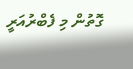ގޮތުން މި ފެބްރުއަރީ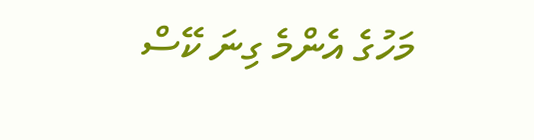މަހުގެ އެންމެ ގިނަ ކޭސް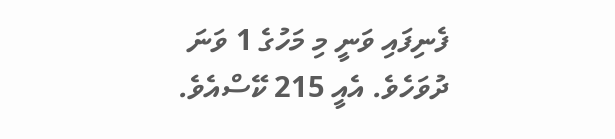ފެނިފައި ވަނީ މި މަހުގެ 1 ވަނަ ދުވަހެވެ. އެއީ 215 ކޭސްއެވެ.